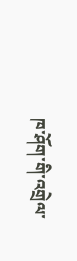ཁ་ཤོག་གི་འགྲེལ་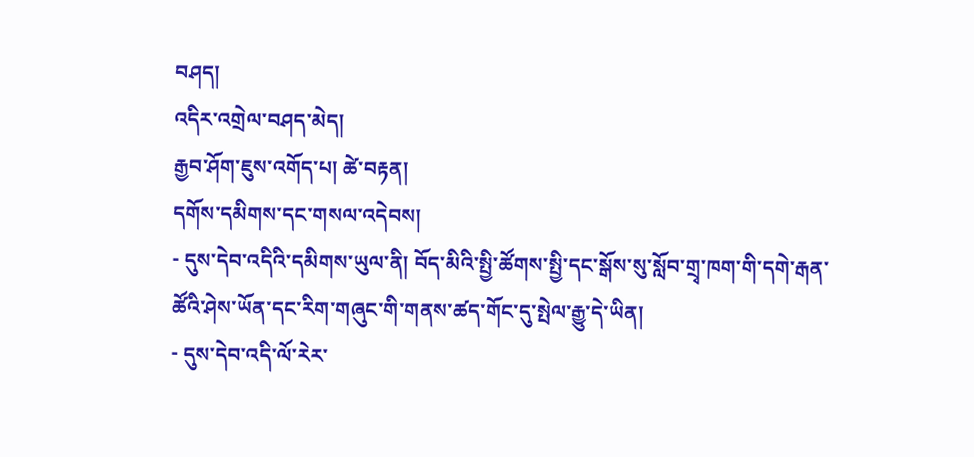བཤད།
འདིར་འགྲེལ་བཤད་མེད།
རྒྱབ་ཤོག་ཇུས་འགོད་པ། ཚེ་བརྟན།
དགོས་དམིགས་དང་གསལ་འདེབས།
- དུས་དེབ་འདིའི་དམིགས་ཡུལ་ནི། བོད་མིའི་སྤྱི་ཚོགས་སྤྱི་དང་སྒོས་སུ་སློབ་གྲྭ་ཁག་གི་དགེ་རྒན་ཚོའི་ཤེས་ཡོན་དང་རིག་གཞུང་གི་གནས་ཚད་གོང་དུ་སྤེལ་རྒྱུ་དེ་ཡིན།
- དུས་དེབ་འདི་ལོ་རེར་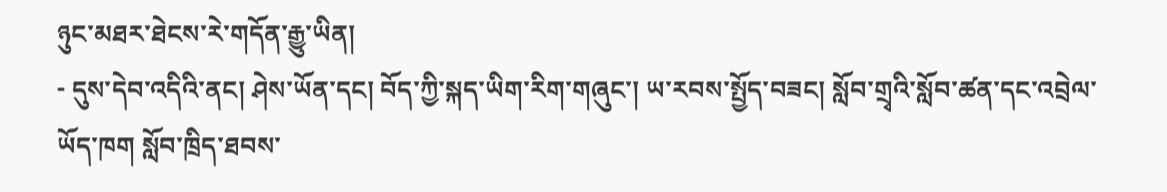ཉུང་མཐར་ཐེངས་རེ་གདོན་རྒྱུ་ཡིན།
- དུས་དེབ་འདིའི་ནང། ཤེས་ཡོན་དང། བོད་ཀྱི་སྐད་ཡིག་རིག་གཞུང་། ཡ་རབས་སྤྱོད་བཟང། སློབ་གྲྭའི་སློབ་ཚན་དང་འབྲེལ་ཡོད་ཁག སློབ་ཁྲིད་ཐབས་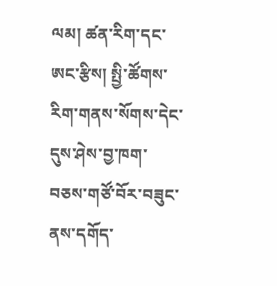ལམ། ཚན་རིག་དང་ཨང་རྩིས། སྤྱི་ཚོགས་རིག་གནས་སོགས་དེང་དུས་ཤེས་བྱ་ཁག་བཅས་གཙོ་བོར་བཟུང་ནས་དགོད་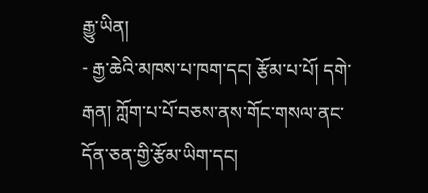རྒྱུ་ཡིན།
- རྒྱ་ཆེའི་མཁས་པ་ཁག་དང། རྩོམ་པ་པོ། དགེ་རྒན། ཀློག་པ་པོ་བཅས་ནས་གོང་གསལ་ནང་དོན་ཅན་གྱི་རྩོམ་ཡིག་དང།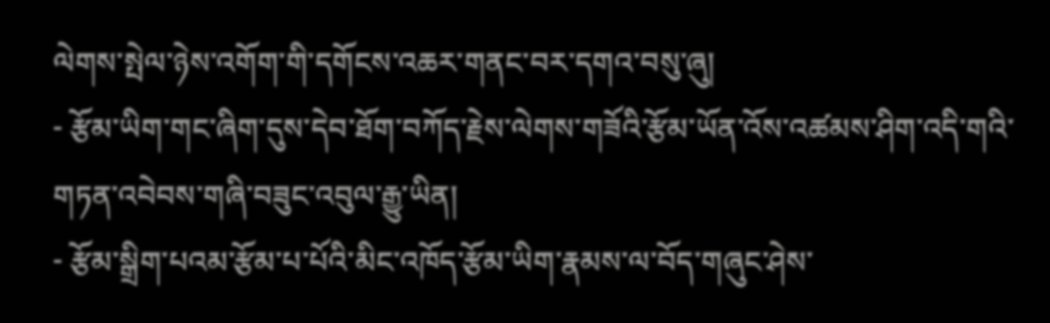ལེགས་སྤེལ་ཉེས་འགོག་གི་དགོངས་འཆར་གནང་བར་དགའ་བསུ་ཞུ།
- རྩོམ་ཡིག་གང་ཞིག་དུས་དེབ་ཐོག་བཀོད་རྗེས་ལེགས་གཟོའི་རྩོམ་ཡོན་འོས་འཚམས་ཤིག་འདི་གའི་གཏན་འབེབས་གཞི་བཟུང་འབུལ་རྒྱུ་ཡིན།
- རྩོམ་སྒྲིག་པའམ་རྩོམ་པ་པོའི་མིང་འཁོད་རྩོམ་ཡིག་རྣམས་ལ་བོད་གཞུང་ཤེས་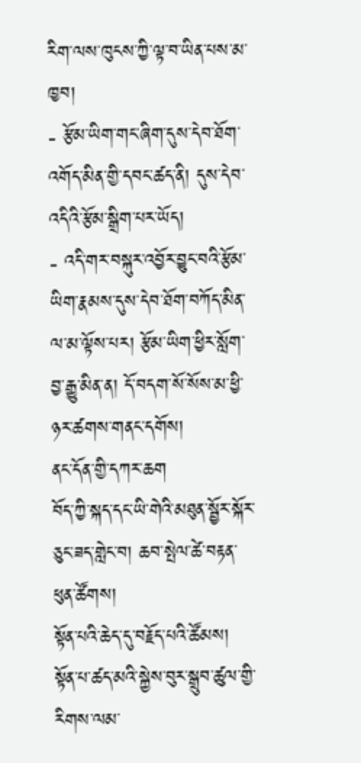རིག་ལས་ཁུངས་ཀྱི་ལྟ་བ་ཡིན་པས་མ་ཁྱབ།
- རྩོམ་ཡིག་གང་ཞིག་དུས་དེབ་ཐོག་འགོད་མིན་གྱི་དབང་ཚད་ནི། དུས་དེབ་འདིའི་རྩོམ་སྒྲིག་པར་ཡོད།
- འདི་གར་བསྐུར་འབྱོར་བྱུང་བའི་རྩོམ་ཡིག་རྣམས་དུས་དེབ་ཐོག་བཀོད་མིན་ལ་མ་ལྟོས་པར། རྩོམ་ཡིག་ཕྱིར་སློག་བྱ་རྒྱུ་མིན་ན། དོ་བདག་སོ་སོས་མ་ཕྱི་ཉར་ཚགས་གནང་དགོས།
ནང་དོན་གྱི་དཀར་ཆག
བོད་ཀྱི་སྐད་དང་ཡི་གེའི་མཐུན་སྦྱོར་སྐོར་ཅུང་ཟད་གླེང་བ། ཆབ་སྤེལ་ཚེ་བརྟན་ཕུན་ཚོགས།
སྟོན་པའི་ཆེད་དུ་བརྗོད་པའི་ཚོམས།
སྟོན་པ་ཚད་མའི་སྐྱེས་བུར་སྒྲུབ་ཚུལ་གྱི་རིགས་ལམ་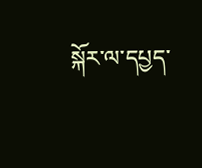སྐོར་ལ་དཔྱད་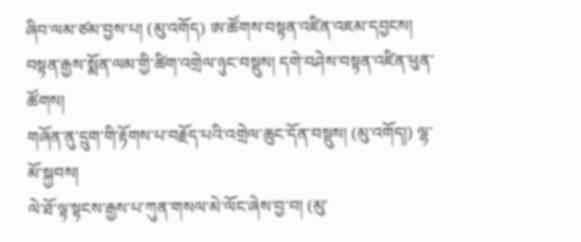ཞིབ་ལམ་ཙམ་བྱས་པ། (མུ་འགོད) ཨ་ཚོགས་བསྟན་འཛིན་འཇམ་དབྱངས།
བསྟན་རྒྱས་སྨོན་ལམ་གྱི་ཚིག་འགྲེལ་ཉུང་བསྡུས། དགེ་བཤེས་བསྟན་འཛིན་ཕུན་ཚོགས།
གཞོན་ནུ་དྲུག་གི་རྟོགས་པ་བརྗོད་པའི་འགྲེལ་ཆུང་དོན་བསྡུས། (མུ་འགོད།) ལྷ་མོ་སྐྱབས།
ལེ་ཐོ་ལྟ་སྟངས་རྒྱས་པ་ཀུན་གསལ་མེ་ལོང་ཞེས་བྱ་བ། (མུ་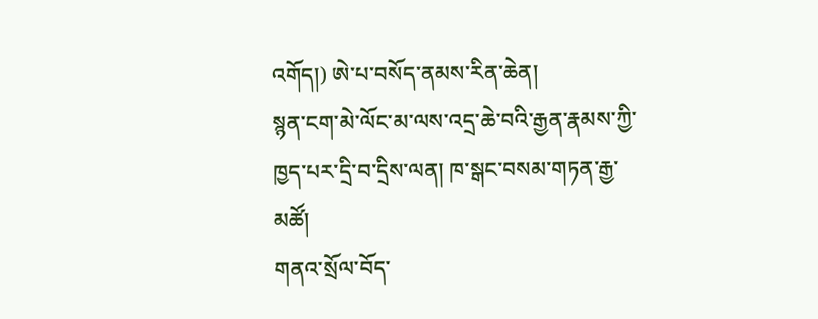འགོད།) ཨེ་པ་བསོད་ནམས་རིན་ཆེན།
སྙན་ངག་མེ་ལོང་མ་ལས་འདྲ་ཆེ་བའི་རྒྱན་རྣམས་ཀྱི་ཁྱད་པར་དྲི་བ་དྲིས་ལན། ཁ་སྒང་བསམ་གཏན་རྒྱ་མཚོ།
གནའ་སྲོལ་བོད་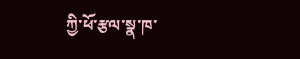ཀྱི་ཕོ་རྩལ་སྣ་ཁ་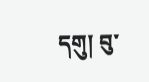དགུ། བུ་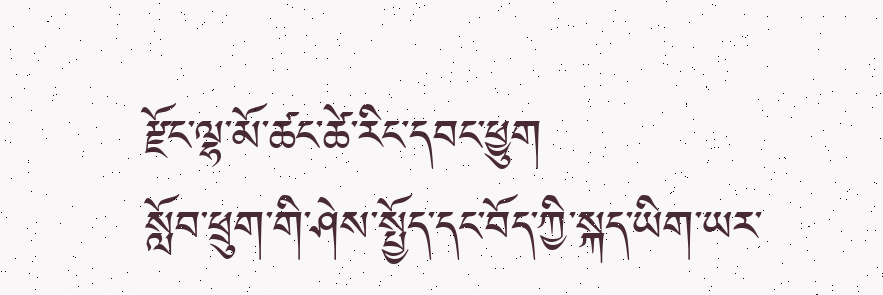རྫོང་ལྷ་མོ་ཚང་ཚེ་རིང་དབང་ཕྱུག
སློབ་ཕྲུག་གི་ཤེས་སྤྱོད་དང་བོད་ཀྱི་སྐད་ཡིག་ཡར་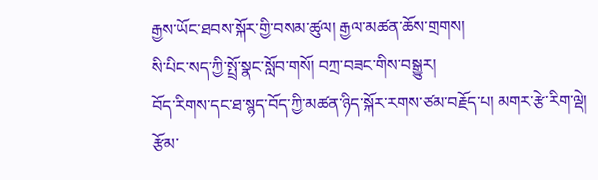རྒྱས་ཡོང་ཐབས་སྐོར་གྱི་བསམ་ཚུལ། རྒྱལ་མཚན་ཆོས་གྲགས།
སི་པིང་སད་ཀྱི་སྤྲོ་སྣང་སློབ་གསོ། བཀྲ་བཟང་གིས་བསྒྱུར།
བོད་རིགས་དང་ཐ་སྙད་བོད་ཀྱི་མཚན་ཉིད་སྐོར་རགས་ཙམ་བརྗོད་པ། མགར་རྩེ་རིག་ལྡེ།
རྩོམ་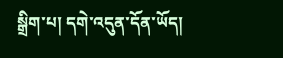སྒྲིག་པ། དགེ་འདུན་དོན་ཡོད།